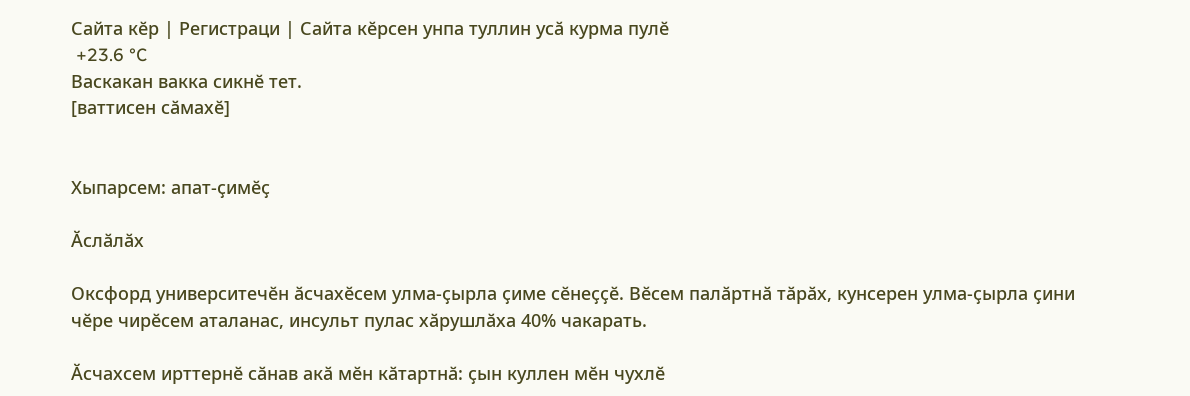Сайта кӗр | Регистраци | Сайта кӗрсен унпа туллин усӑ курма пулӗ
 +23.6 °C
Васкакан вакка сикнӗ тет.
[ваттисен сӑмахӗ]


Хыпарсем: апат-ҫимӗҫ

Ӑслӑлӑх

Оксфорд университечӗн ӑсчахӗсем улма-ҫырла ҫиме сӗнеҫҫӗ. Вӗсем палӑртнӑ тӑрӑх, кунсерен улма-ҫырла ҫини чӗре чирӗсем аталанас, инсульт пулас хӑрушлӑха 40% чакарать.

Ӑсчахсем ирттернӗ сӑнав акӑ мӗн кӑтартнӑ: ҫын куллен мӗн чухлӗ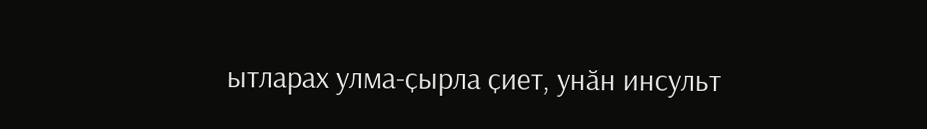ытларах улма-ҫырла ҫиет, унӑн инсульт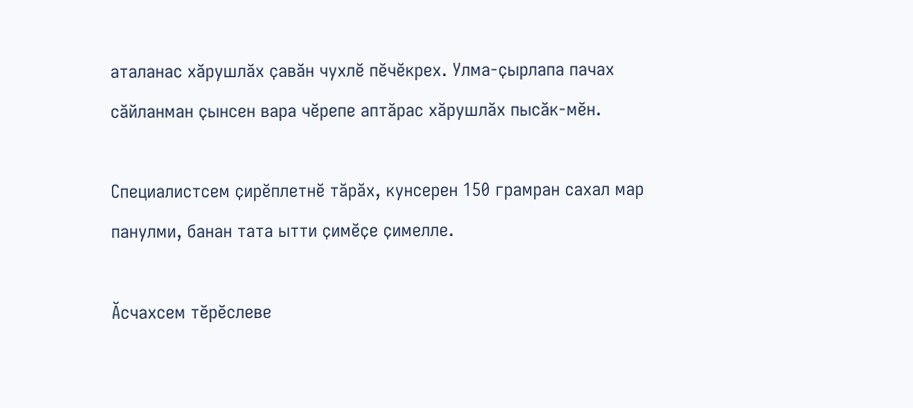аталанас хӑрушлӑх ҫавӑн чухлӗ пӗчӗкрех. Улма-ҫырлапа пачах сӑйланман ҫынсен вара чӗрепе аптӑрас хӑрушлӑх пысӑк-мӗн.

Специалистсем ҫирӗплетнӗ тӑрӑх, кунсерен 150 грамран сахал мар панулми, банан тата ытти ҫимӗҫе ҫимелле.

Ӑсчахсем тӗрӗслеве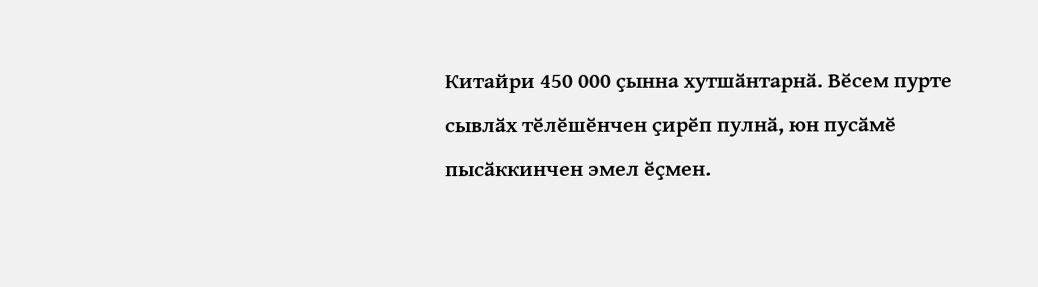Китайри 450 000 ҫынна хутшӑнтарнӑ. Вӗсем пурте сывлӑх тӗлӗшӗнчен ҫирӗп пулнӑ, юн пусӑмӗ пысӑккинчен эмел ӗҫмен.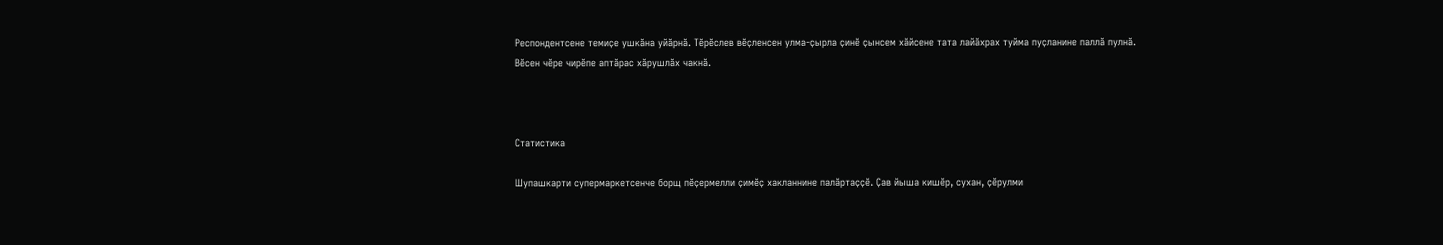Респондентсене темиҫе ушкӑна уйӑрнӑ. Тӗрӗслев вӗҫленсен улма-ҫырла ҫинӗ ҫынсем хӑйсене тата лайӑхрах туйма пуҫланине паллӑ пулнӑ. Вӗсен чӗре чирӗпе аптӑрас хӑрушлӑх чакнӑ.



Статистика

Шупашкарти супермаркетсенче борщ пӗҫермелли ҫимӗҫ хакланнине палӑртаҫҫӗ. Ҫав йыша кишӗр, сухан, ҫӗрулми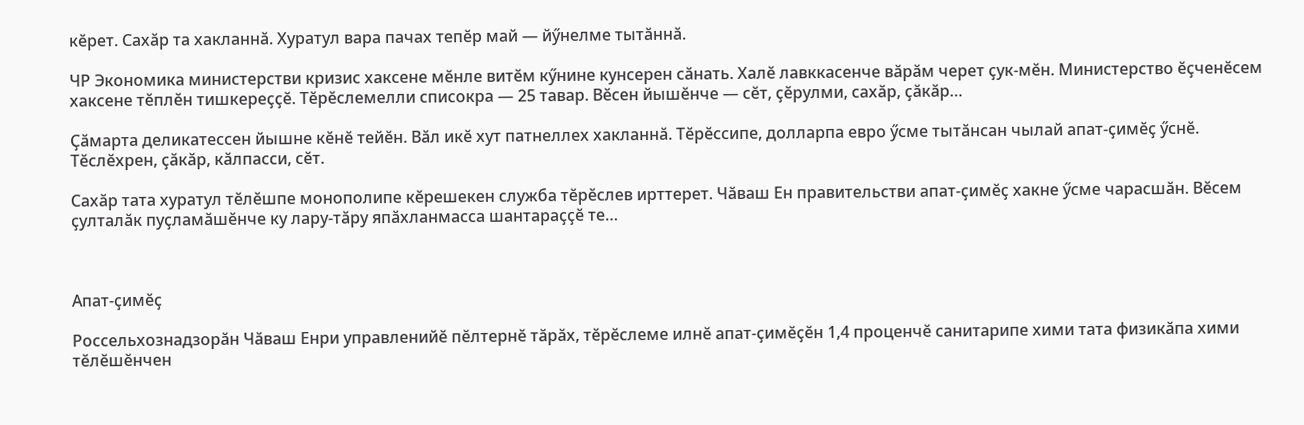кӗрет. Сахӑр та хакланнӑ. Хуратул вара пачах тепӗр май — йӳнелме тытӑннӑ.

ЧР Экономика министерстви кризис хаксене мӗнле витӗм кӳнине кунсерен сӑнать. Халӗ лавккасенче вӑрӑм черет ҫук-мӗн. Министерство ӗҫченӗсем хаксене тӗплӗн тишкереҫҫӗ. Тӗрӗслемелли списокра — 25 тавар. Вӗсен йышӗнче — сӗт, ҫӗрулми, сахӑр, ҫӑкӑр…

Ҫӑмарта деликатессен йышне кӗнӗ тейӗн. Вӑл икӗ хут патнеллех хакланнӑ. Тӗрӗссипе, долларпа евро ӳсме тытӑнсан чылай апат-ҫимӗҫ ӳснӗ. Тӗслӗхрен, ҫӑкӑр, кӑлпасси, сӗт.

Сахӑр тата хуратул тӗлӗшпе монополипе кӗрешекен служба тӗрӗслев ирттерет. Чӑваш Ен правительстви апат-ҫимӗҫ хакне ӳсме чарасшӑн. Вӗсем ҫулталӑк пуҫламӑшӗнче ку лару-тӑру япӑхланмасса шантараҫҫӗ те…



Апат-ҫимӗҫ

Россельхознадзорӑн Чӑваш Енри управленийӗ пӗлтернӗ тӑрӑх, тӗрӗслеме илнӗ апат-ҫимӗҫӗн 1,4 проценчӗ санитарипе хими тата физикӑпа хими тӗлӗшӗнчен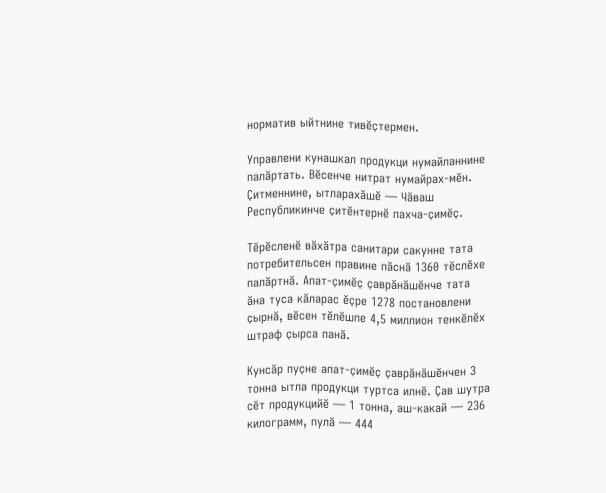норматив ыйтнине тивӗҫтермен.

Управлени кунашкал продукци нумайланнине палӑртать. Вӗсенче нитрат нумайрах-мӗн. Ҫитменнине, ытларахӑшӗ — Чӑваш Республикинче ҫитӗнтернӗ пахча-ҫимӗҫ.

Тӗрӗсленӗ вӑхӑтра санитари сакунне тата потребительсен правине пӑснӑ 1360 тӗслӗхе палӑртнӑ. Апат-ҫимӗҫ ҫаврӑнӑшӗнче тата ӑна туса кӑларас ӗҫре 1278 постановлени ҫырнӑ, вӗсен тӗлӗшпе 4,5 миллион тенкӗлӗх штраф ҫырса панӑ.

Кунсӑр пуҫне апат-ҫимӗҫ ҫаврӑнӑшӗнчен 3 тонна ытла продукци туртса илнӗ. Ҫав шутра сӗт продукцийӗ — 1 тонна, аш-какай — 236 килограмм, пулӑ — 444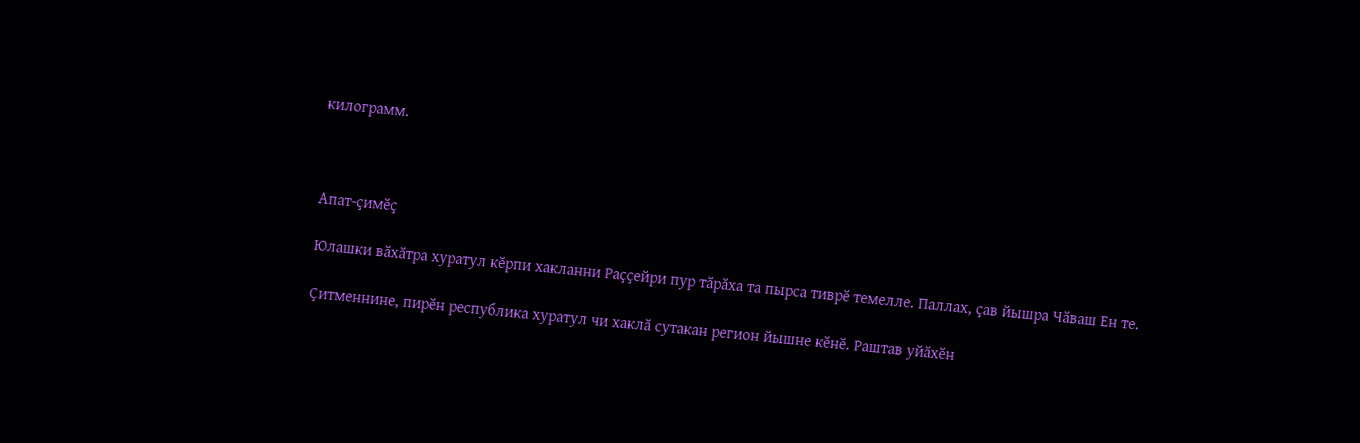килограмм.



Апат-ҫимӗҫ

Юлашки вӑхӑтра хуратул кӗрпи хакланни Раҫҫейри пур тӑрӑха та пырса тиврӗ темелле. Паллах, ҫав йышра Чӑваш Ен те.

Ҫитменнине, пирӗн республика хуратул чи хаклӑ сутакан регион йышне кӗнӗ. Раштав уйӑхӗн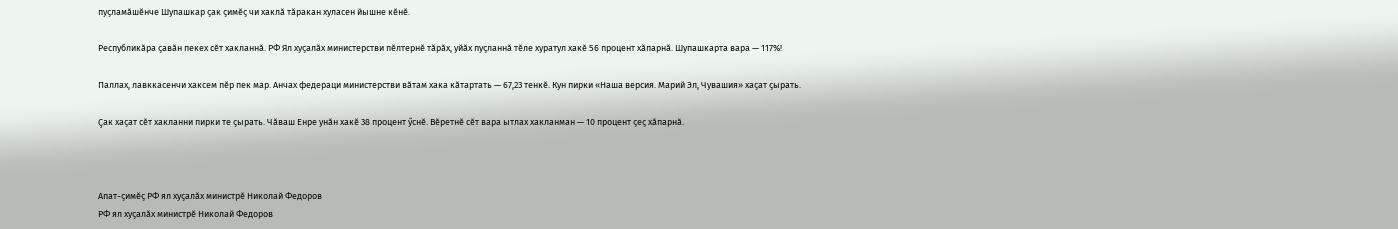пуҫламӑшӗнче Шупашкар ҫак ҫимӗҫ чи хаклӑ тӑракан хуласен йышне кӗнӗ.

Республикӑра ҫавӑн пекех сӗт хакланнӑ. РФ Ял хуҫалӑх министерстви пӗлтернӗ тӑрӑх, уйӑх пуҫланнӑ тӗле хуратул хакӗ 56 процент хӑпарнӑ. Шупашкарта вара — 117%!

Паллах, лавккасенчи хаксем пӗр пек мар. Анчах федераци министерстви вӑтам хака кӑтартать — 67,23 тенкӗ. Кун пирки «Наша версия. Марий Эл, Чувашия» хаҫат ҫырать.

Ҫак хаҫат сӗт хакланни пирки те ҫырать. Чӑваш Енре унӑн хакӗ 38 процент ӳснӗ. Вӗретнӗ сӗт вара ытлах хакланман — 10 процент ҫеҫ хӑпарнӑ.



Апат-ҫимӗҫ РФ ял хуҫалӑх министрӗ Николай Федоров
РФ ял хуҫалӑх министрӗ Николай Федоров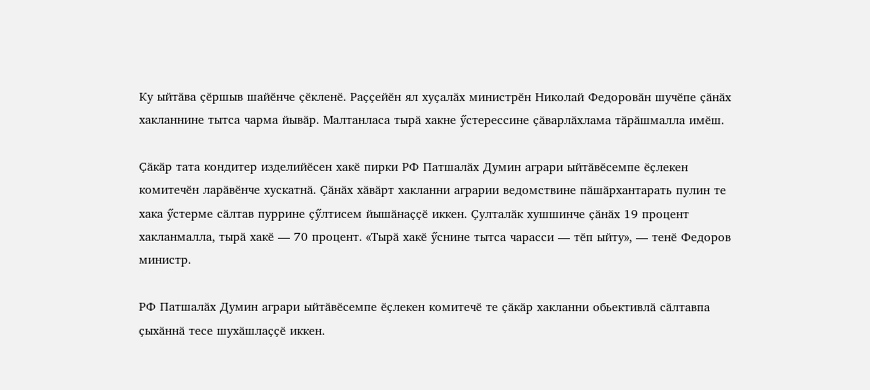Ку ыйтӑва ҫӗршыв шайӗнче ҫӗкленӗ. Раҫҫейӗн ял хуҫалӑх министрӗн Николай Федоровӑн шучӗпе ҫӑнӑх хакланнине тытса чарма йывӑр. Малтанласа тырӑ хакне ӳстерессине ҫӑварлӑхлама тӑрӑшмалла имӗш.

Ҫӑкӑр тата кондитер изделийӗсен хакӗ пирки РФ Патшалӑх Думин аграри ыйтӑвӗсемпе ӗҫлекен комитечӗн ларӑвӗнче хускатнӑ. Ҫӑнӑх хӑвӑрт хакланни аграрии ведомствине пӑшӑрхантарать пулин те хака ӳстерме сӑлтав пуррине ҫӳлтисем йышӑнаҫҫӗ иккен. Ҫулталӑк хушшинче ҫӑнӑх 19 процент хакланмалла, тырӑ хакӗ — 70 процент. «Тырӑ хакӗ ӳснине тытса чарасси — тӗп ыйту», — тенӗ Федоров министр.

РФ Патшалӑх Думин аграри ыйтӑвӗсемпе ӗҫлекен комитечӗ те ҫӑкӑр хакланни обьективлӑ сӑлтавпа ҫыхӑннӑ тесе шухӑшлаҫҫӗ иккен.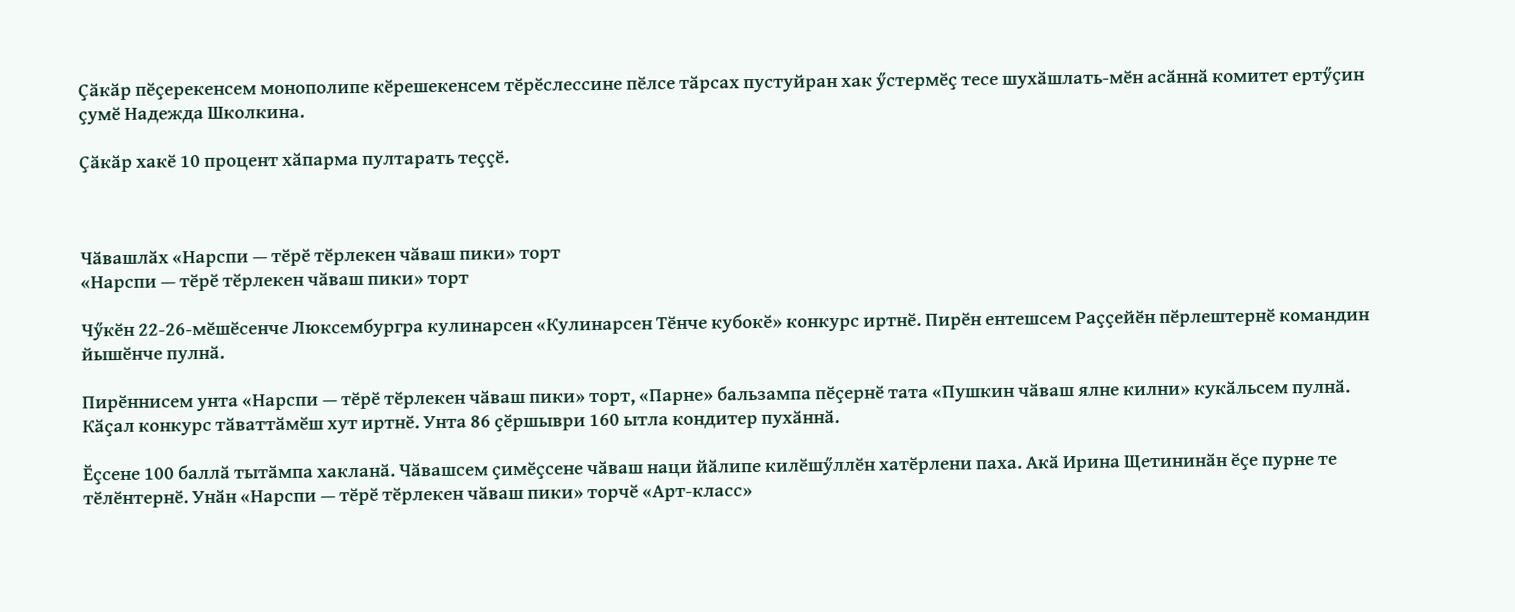Ҫӑкӑр пӗҫерекенсем монополипе кӗрешекенсем тӗрӗслессине пӗлсе тӑрсах пустуйран хак ӳстермӗҫ тесе шухӑшлать-мӗн асӑннӑ комитет ертӳҫин ҫумӗ Надежда Школкина.

Ҫӑкӑр хакӗ 10 процент хӑпарма пултарать теҫҫӗ.



Чӑвашлӑх «Нарспи — тӗрӗ тӗрлекен чӑваш пики» торт
«Нарспи — тӗрӗ тӗрлекен чӑваш пики» торт

Чӳкӗн 22-26-мӗшӗсенче Люксембургра кулинарсен «Кулинарсен Тӗнче кубокӗ» конкурс иртнӗ. Пирӗн ентешсем Раҫҫейӗн пӗрлештернӗ командин йышӗнче пулнӑ.

Пирӗннисем унта «Нарспи — тӗрӗ тӗрлекен чӑваш пики» торт, «Парне» бальзампа пӗҫернӗ тата «Пушкин чӑваш ялне килни» кукӑльсем пулнӑ. Кӑҫал конкурс тӑваттӑмӗш хут иртнӗ. Унта 86 ҫӗршыври 160 ытла кондитер пухӑннӑ.

Ӗҫсене 100 баллӑ тытӑмпа хакланӑ. Чӑвашсем ҫимӗҫсене чӑваш наци йӑлипе килӗшӳллӗн хатӗрлени паха. Акӑ Ирина Щетининӑн ӗҫе пурне те тӗлӗнтернӗ. Унӑн «Нарспи — тӗрӗ тӗрлекен чӑваш пики» торчӗ «Арт-класс»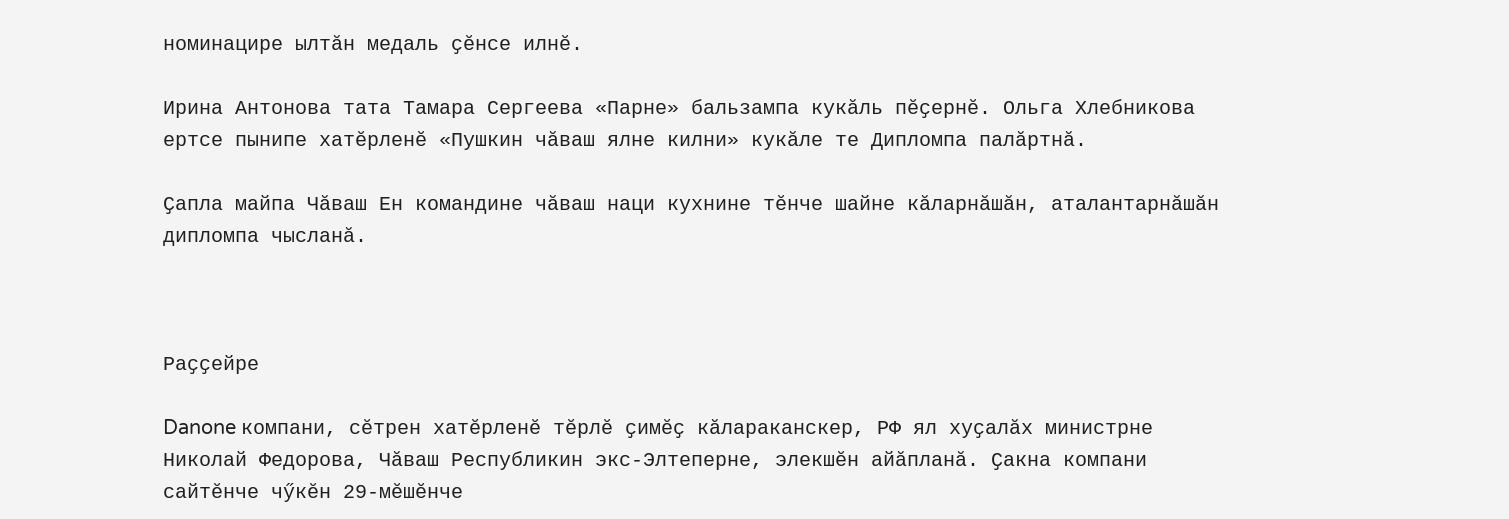номинацире ылтӑн медаль ҫӗнсе илнӗ.

Ирина Антонова тата Тамара Сергеева «Парне» бальзампа кукӑль пӗҫернӗ. Ольга Хлебникова ертсе пынипе хатӗрленӗ «Пушкин чӑваш ялне килни» кукӑле те Дипломпа палӑртнӑ.

Ҫапла майпа Чӑваш Ен командине чӑваш наци кухнине тӗнче шайне кӑларнӑшӑн, аталантарнӑшӑн дипломпа чысланӑ.



Раҫҫейре

Danone компани, сӗтрен хатӗрленӗ тӗрлӗ ҫимӗҫ кӑлараканскер, РФ ял хуҫалӑх министрне Николай Федорова, Чӑваш Республикин экс-Элтеперне, элекшӗн айӑпланӑ. Ҫакна компани сайтӗнче чӳкӗн 29-мӗшӗнче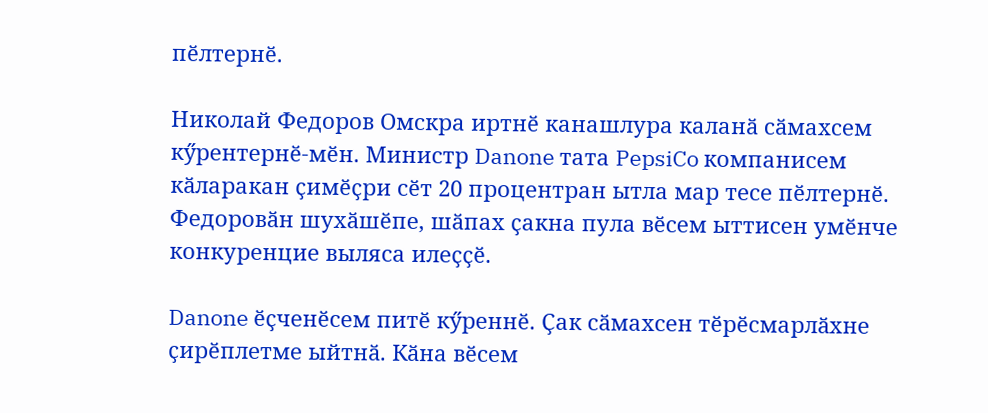пӗлтернӗ.

Николай Федоров Омскра иртнӗ канашлура каланӑ сӑмахсем кӳрентернӗ-мӗн. Министр Danone тата PepsiCo компанисем кӑларакан ҫимӗҫри сӗт 20 процентран ытла мар тесе пӗлтернӗ. Федоровӑн шухӑшӗпе, шӑпах ҫакна пула вӗсем ыттисен умӗнче конкуренцие выляса илеҫҫӗ.

Danone ӗҫченӗсем питӗ кӳреннӗ. Ҫак сӑмахсен тӗрӗсмарлӑхне ҫирӗплетме ыйтнӑ. Кӑна вӗсем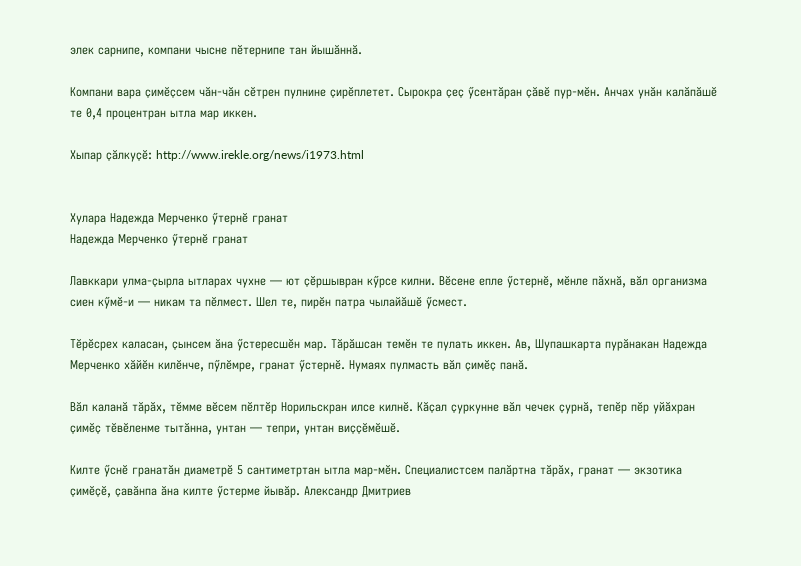элек сарнипе, компани чысне пӗтернипе тан йышӑннӑ.

Компани вара ҫимӗҫсем чӑн-чӑн сӗтрен пулнине ҫирӗплетет. Сырокра ҫеҫ ӳсентӑран ҫӑвӗ пур-мӗн. Анчах унӑн калӑпӑшӗ те 0,4 процентран ытла мар иккен.

Хыпар ҫӑлкуҫӗ: http://www.irekle.org/news/i1973.html


Хулара Надежда Мерченко ӳтернӗ гранат
Надежда Мерченко ӳтернӗ гранат

Лавккари улма-ҫырла ытларах чухне — ют ҫӗршывран кӳрсе килни. Вӗсене епле ӳстернӗ, мӗнле пӑхнӑ, вӑл организма сиен кӳмӗ-и — никам та пӗлмест. Шел те, пирӗн патра чылайӑшӗ ӳсмест.

Тӗрӗсрех каласан, ҫынсем ӑна ӳстересшӗн мар. Тӑрӑшсан темӗн те пулать иккен. Ав, Шупашкарта пурӑнакан Надежда Мерченко хӑйӗн килӗнче, пӳлӗмре, гранат ӳстернӗ. Нумаях пулмасть вӑл ҫимӗҫ панӑ.

Вӑл каланӑ тӑрӑх, тӗмме вӗсем пӗлтӗр Норильскран илсе килнӗ. Кӑҫал ҫуркунне вӑл чечек ҫурнӑ, тепӗр пӗр уйӑхран ҫимӗҫ тӗвӗленме тытӑнна, унтан — тепри, унтан виҫҫӗмӗшӗ.

Килте ӳснӗ гранатӑн диаметрӗ 5 сантиметртан ытла мар-мӗн. Специалистсем палӑртна тӑрӑх, гранат — экзотика ҫимӗҫӗ, ҫавӑнпа ӑна килте ӳстерме йывӑр. Александр Дмитриев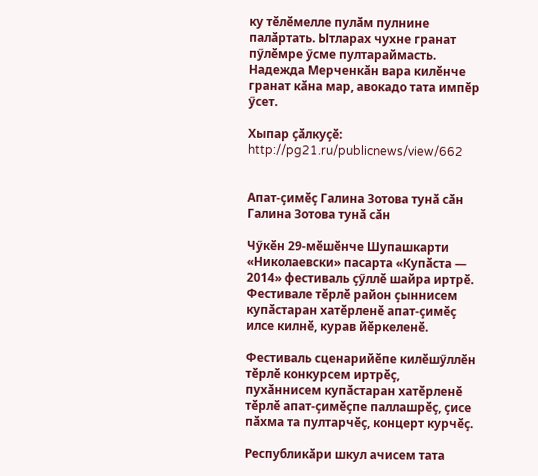ку тӗлӗмелле пулӑм пулнине палӑртать. Ытларах чухне гранат пӳлӗмре ӳсме пултараймасть. Надежда Мерченкӑн вара килӗнче гранат кӑна мар, авокадо тата импӗр ӳсет.

Хыпар ҫӑлкуҫӗ: http://pg21.ru/publicnews/view/662


Апат-ҫимӗҫ Галина Зотова тунӑ сӑн
Галина Зотова тунӑ сӑн

Чӳкӗн 29-мӗшӗнче Шупашкарти «Николаевски» пасарта «Купӑста — 2014» фестиваль ҫӳллӗ шайра иртрӗ. Фестивале тӗрлӗ район ҫыннисем купӑстаран хатӗрленӗ апат-ҫимӗҫ илсе килнӗ, курав йӗркеленӗ.

Фестиваль сценарийӗпе килӗшӳллӗн тӗрлӗ конкурсем иртрӗҫ, пухӑннисем купӑстаран хатӗрленӗ тӗрлӗ апат-ҫимӗҫпе паллашрӗҫ, ҫисе пӑхма та пултарчӗҫ, концерт курчӗҫ.

Республикӑри шкул ачисем тата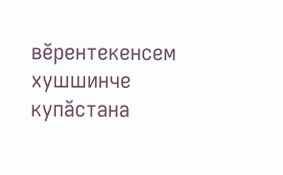вӗрентекенсем хушшинче купӑстана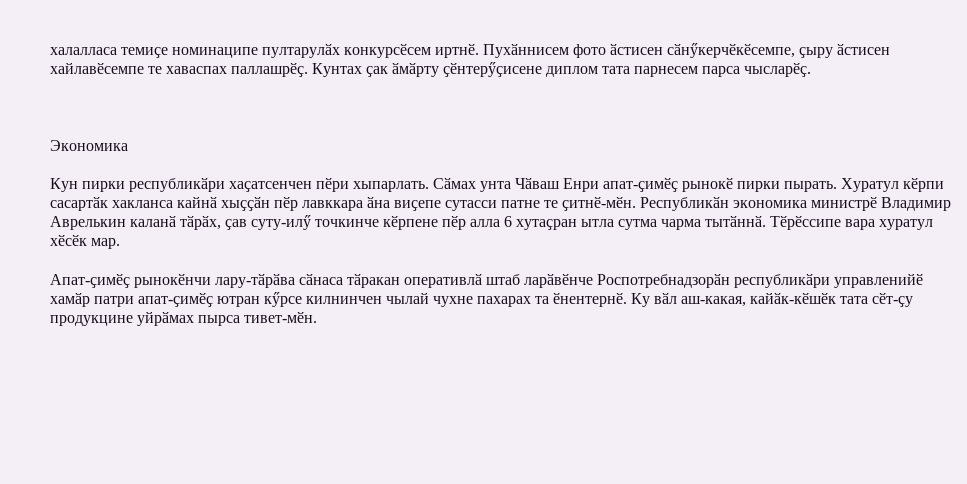халалласа темиҫе номинаципе пултарулӑх конкурсӗсем иртнӗ. Пухӑннисем фото ӑстисен сӑнӳкерчӗкӗсемпе, ҫыру ӑстисен хайлавӗсемпе те хаваспах паллашрӗҫ. Кунтах ҫак ӑмӑрту ҫӗнтерӳҫисене диплом тата парнесем парса чысларӗҫ.



Экономика

Кун пирки республикӑри хаҫатсенчен пӗри хыпарлать. Сӑмах унта Чӑваш Енри апат-ҫимӗҫ рынокӗ пирки пырать. Хуратул кӗрпи сасартӑк хакланса кайнӑ хыҫҫӑн пӗр лавккара ӑна виҫепе сутасси патне те ҫитнӗ-мӗн. Республикӑн экономика министрӗ Владимир Аврелькин каланӑ тӑрӑх, ҫав суту-илӳ точкинче кӗрпене пӗр алла 6 хутаҫран ытла сутма чарма тытӑннӑ. Тӗрӗссипе вара хуратул хӗсӗк мар.

Апат-ҫимӗҫ рынокӗнчи лару-тӑрӑва сӑнаса тӑракан оперативлӑ штаб ларӑвӗнче Роспотребнадзорӑн республикӑри управленийӗ хамӑр патри апат-ҫимӗҫ ютран кӳрсе килнинчен чылай чухне пахарах та ӗнентернӗ. Ку вӑл аш-какая, кайӑк-кӗшӗк тата сӗт-ҫу продукцине уйрӑмах пырса тивет-мӗн.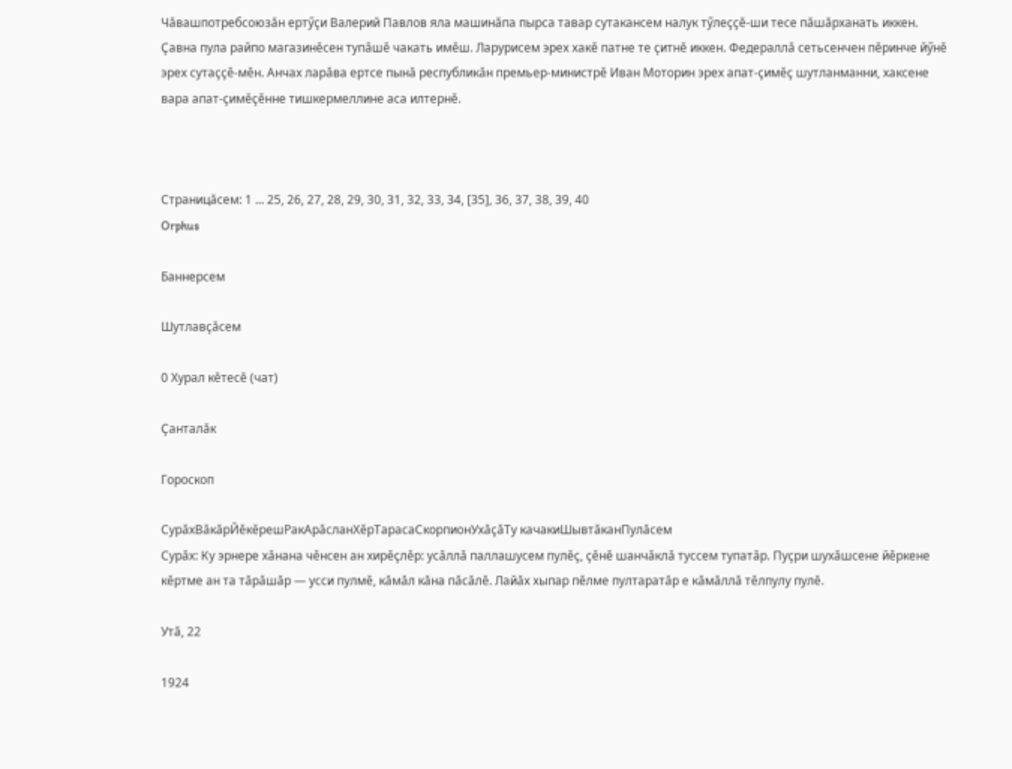Чӑвашпотребсоюзӑн ертӳҫи Валерий Павлов яла машинӑпа пырса тавар сутакансем налук тӳлеҫҫӗ-ши тесе пӑшӑрханать иккен. Ҫавна пула райпо магазинӗсен тупӑшӗ чакать имӗш. Ларурисем эрех хакӗ патне те ҫитнӗ иккен. Федераллӑ сетьсенчен пӗринче йӳнӗ эрех сутаҫҫӗ-мӗн. Анчах ларӑва ертсе пынӑ республикӑн премьер-министрӗ Иван Моторин эрех апат-ҫимӗҫ шутланманни, хаксене вара апат-ҫимӗҫӗнне тишкермеллине аса илтернӗ.



Страницӑсем: 1 ... 25, 26, 27, 28, 29, 30, 31, 32, 33, 34, [35], 36, 37, 38, 39, 40
Orphus

Баннерсем

Шутлавҫӑсем

0 Хурал кӗтесӗ (чат)

Ҫанталӑк

Гороскоп

СурӑхВӑкӑрЙӗкӗрешРакАрӑсланХӗрТарасаСкорпионУхӑҫӑТу качакиШывтӑканПулӑсем
Сурӑх: Ку эрнере хӑнана чӗнсен ан хирӗҫлӗр: усӑллӑ паллашусем пулӗҫ, ҫӗнӗ шанчӑклӑ туссем тупатӑр. Пуҫри шухӑшсене йӗркене кӗртме ан та тӑрӑшӑр — усси пулмӗ, кӑмӑл кӑна пӑсӑлӗ. Лайӑх хыпар пӗлме пултаратӑр е кӑмӑллӑ тӗлпулу пулӗ.

Утӑ, 22

1924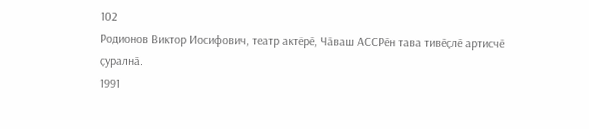102
Родионов Виктор Иосифович, театр актёрӗ, Чӑваш АССРӗн тава тивӗҫлӗ артисчӗ ҫуралнӑ.
1991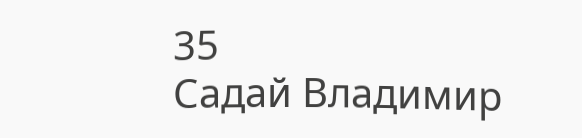35
Садай Владимир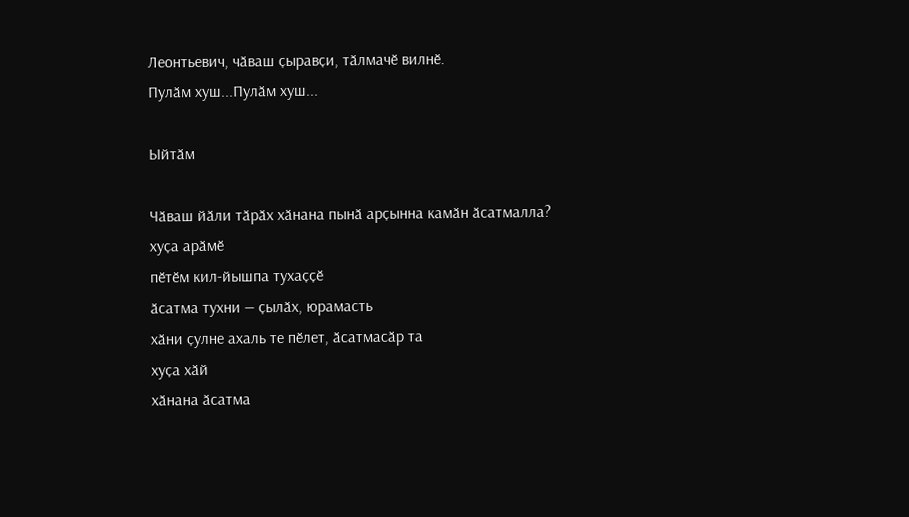Леонтьевич, чӑваш ҫыравҫи, тӑлмачӗ вилнӗ.
Пулӑм хуш...Пулӑм хуш...

Ыйтӑм

Чӑваш йӑли тӑрӑх хӑнана пынӑ арҫынна камӑн ӑсатмалла?
хуҫа арӑмӗ
пӗтӗм кил-йышпа тухаҫҫӗ
ӑсатма тухни — ҫылӑх, юрамасть
хӑни ҫулне ахаль те пӗлет, ӑсатмасӑр та
хуҫа хӑй
хӑнана ӑсатма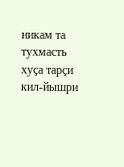никам та тухмасть
хуҫа тарҫи
кил-йышри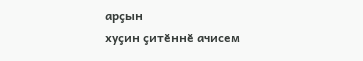арҫын
хуҫин ҫитӗннӗ ачисем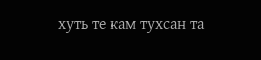хуть те кам тухсан та